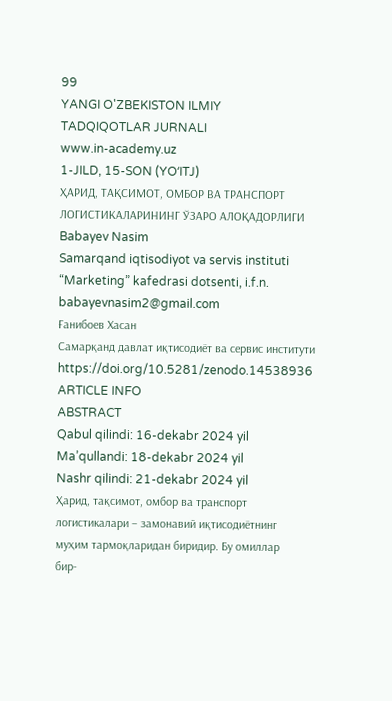99
YANGI O'ZBEKISTON ILMIY
TADQIQOTLAR JURNALI
www.in-academy.uz
1-JILD, 15-SON (YOʻITJ)
ҲАРИД, ТАҚСИМОТ, ОМБОР ВА ТРАНСПОРТ
ЛОГИСТИКАЛАРИНИНГ ЎЗАРО АЛОҚАДОРЛИГИ
Babayev Nasim
Samarqand iqtisodiyot va servis instituti
“Marketing” kafedrasi dotsenti, i.f.n.
babayevnasim2@gmail.com
Ғанибоев Хасан
Самарқанд давлат иқтисодиёт ва сервис институти
https://doi.org/10.5281/zenodo.14538936
ARTICLE INFO
ABSTRACT
Qabul qilindi: 16-dekabr 2024 yil
Ma’qullandi: 18-dekabr 2024 yil
Nashr qilindi: 21-dekabr 2024 yil
Ҳарид, тақсимот, омбор ва транспорт
логистикалари – замонавий иқтисодиётнинг
муҳим тармоқларидан биридир. Бу омиллар
бир-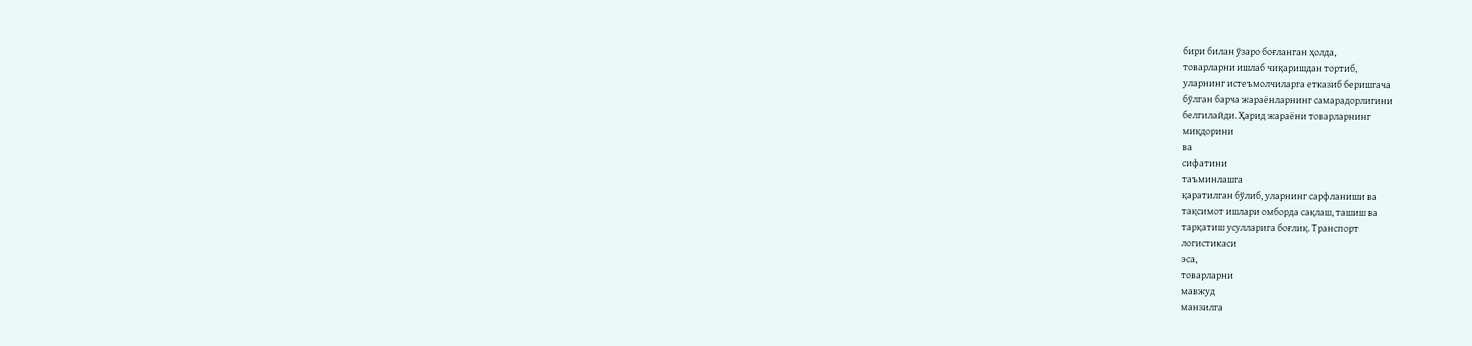бири билан ўзаро боғланган ҳолда,
товарларни ишлаб чиқаришдан тортиб,
уларнинг истеъмолчиларга етказиб беришгача
бўлган барча жараёнларнинг самарадорлигини
белгилайди. Ҳарид жараёни товарларнинг
миқдорини
ва
сифатини
таъминлашга
қаратилган бўлиб, уларнинг сарфланиши ва
тақсимот ишлари омборда сақлаш, ташиш ва
тарқатиш усулларига боғлиқ. Транспорт
логистикаси
эса,
товарларни
мавжуд
манзилга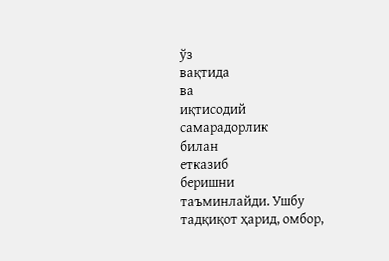ўз
вақтида
ва
иқтисодий
самарадорлик
билан
етказиб
беришни
таъминлайди. Ушбу тадқиқот ҳарид, омбор,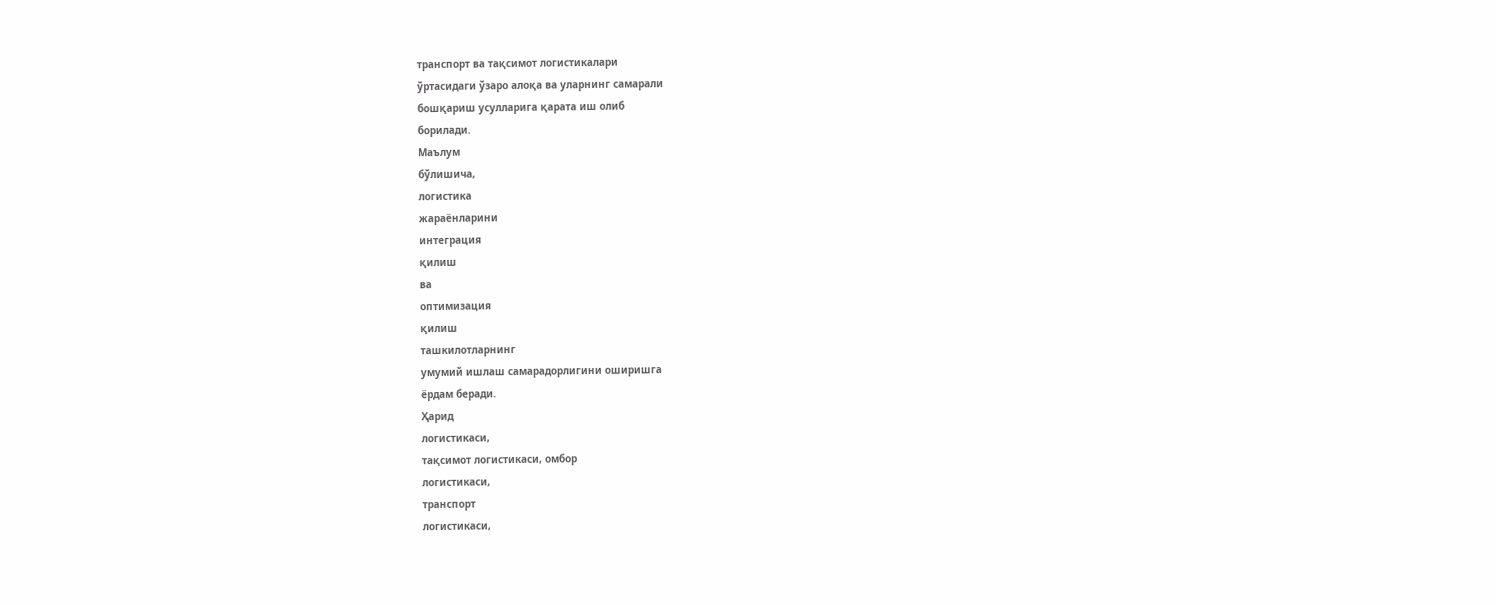транспорт ва тақсимот логистикалари
ўртасидаги ўзаро алоқа ва уларнинг самарали
бошқариш усулларига қарата иш олиб
борилади.
Маълум
бўлишича,
логистика
жараёнларини
интеграция
қилиш
ва
оптимизация
қилиш
ташкилотларнинг
умумий ишлаш самарадорлигини оширишга
ёрдам беради.
Ҳарид
логистикаси,
тақсимот логистикаси, омбор
логистикаси,
транспорт
логистикаси,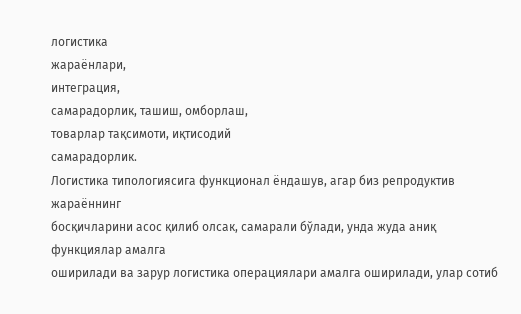логистика
жараёнлари,
интеграция,
самарадорлик, ташиш, омборлаш,
товарлар тақсимоти, иқтисодий
самарадорлик.
Логистика типологиясига функционал ёндашув, агар биз репродуктив жараённинг
босқичларини асос қилиб олсак, самарали бўлади, унда жуда аниқ функциялар амалга
оширилади ва зарур логистика операциялари амалга оширилади, улар сотиб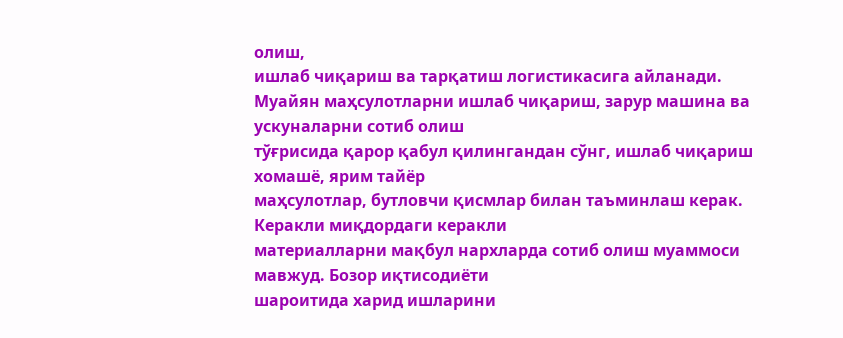олиш,
ишлаб чиқариш ва тарқатиш логистикасига айланади.
Муайян маҳсулотларни ишлаб чиқариш, зарур машина ва ускуналарни сотиб олиш
тўғрисида қарор қабул қилингандан сўнг, ишлаб чиқариш хомашё, ярим тайёр
маҳсулотлар, бутловчи қисмлар билан таъминлаш керак. Керакли миқдордаги керакли
материалларни мақбул нархларда сотиб олиш муаммоси мавжуд. Бозор иқтисодиёти
шароитида харид ишларини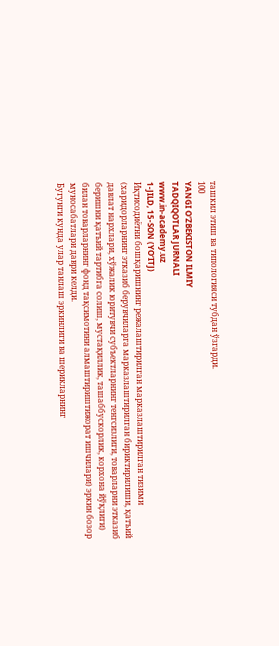ташкил этиш ва типологияси тубдан ўзгарди.
100
YANGI O'ZBEKISTON ILMIY
TADQIQOTLAR JURNALI
www.in-academy.uz
1-JILD, 15-SON (YOʻITJ)
Иқтисодиётни бошқаришнинг режалаштирилган марказлаштирилган тизими
(харидорларнинг этказиб берувчиларга марказлаштирилган бириктирилиши, қатъий
давлат нархлари, хўжалик юритувчи субъектларнинг тенгсизлиги, товарларни этказиб
беришни қатъий тартибга солиш, мустақиллик, ташаббускорлик, корхона йўқлиги)
билан товарларнинг фонд тақсимотини алмаштириштижорат ишчилари) эркин бозор
муносабатлари даври келди.
Бугунги кунда улар танлаш эркинлиги ва шерикларнинг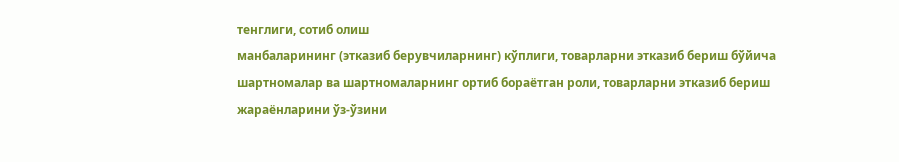тенглиги, сотиб олиш
манбаларининг (этказиб берувчиларнинг) кўплиги, товарларни этказиб бериш бўйича
шартномалар ва шартномаларнинг ортиб бораётган роли, товарларни этказиб бериш
жараёнларини ўз-ўзини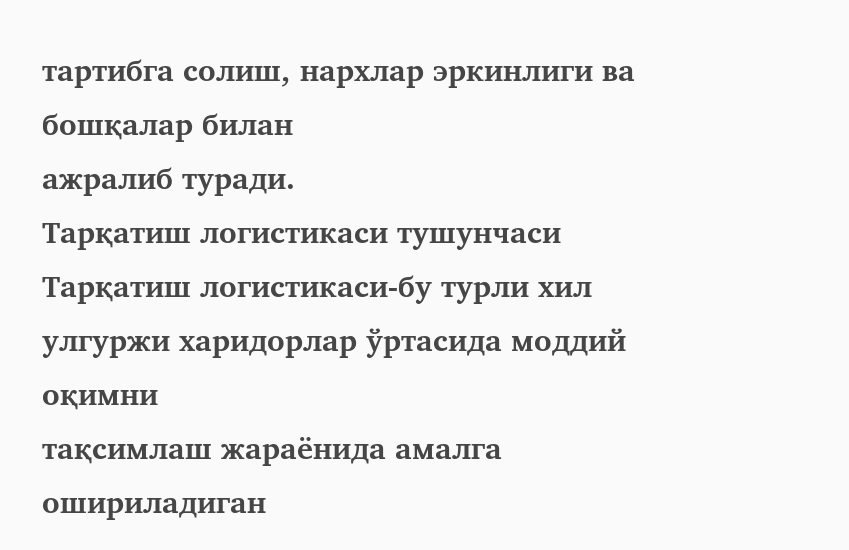тартибга солиш, нархлар эркинлиги ва бошқалар билан
ажралиб туради.
Тарқатиш логистикаси тушунчаси
Тарқатиш логистикаси-бу турли хил улгуржи харидорлар ўртасида моддий оқимни
тақсимлаш жараёнида амалга ошириладиган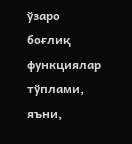ўзаро боғлиқ функциялар тўплами, яъни,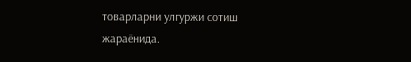товарларни улгуржи сотиш жараёнида.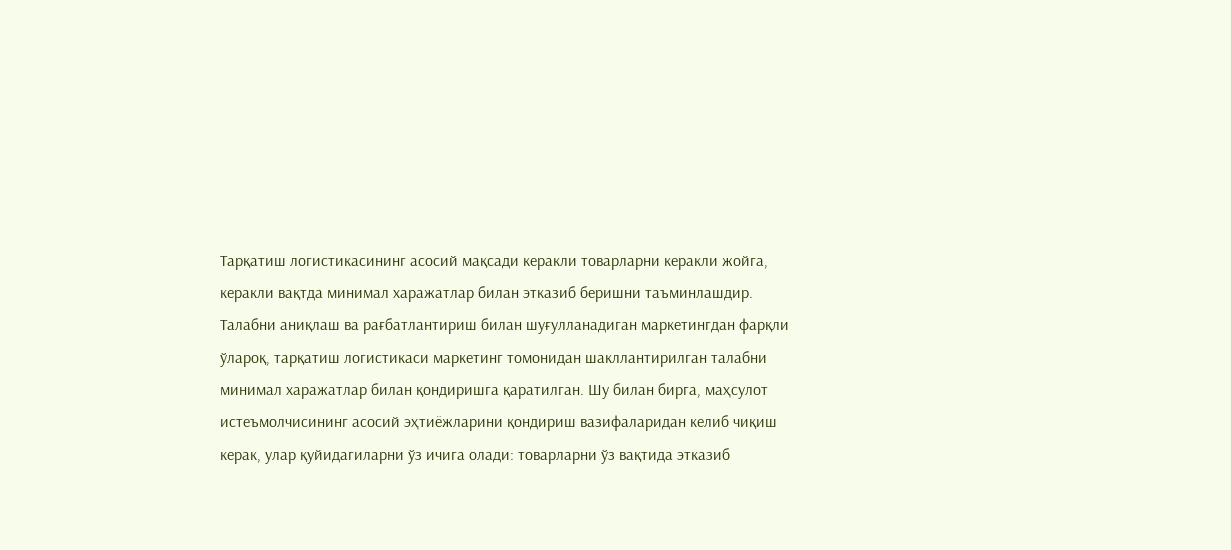Тарқатиш логистикасининг асосий мақсади керакли товарларни керакли жойга,
керакли вақтда минимал харажатлар билан этказиб беришни таъминлашдир.
Талабни аниқлаш ва рағбатлантириш билан шуғулланадиган маркетингдан фарқли
ўлароқ, тарқатиш логистикаси маркетинг томонидан шакллантирилган талабни
минимал харажатлар билан қондиришга қаратилган. Шу билан бирга, маҳсулот
истеъмолчисининг асосий эҳтиёжларини қондириш вазифаларидан келиб чиқиш
керак, улар қуйидагиларни ўз ичига олади: товарларни ўз вақтида этказиб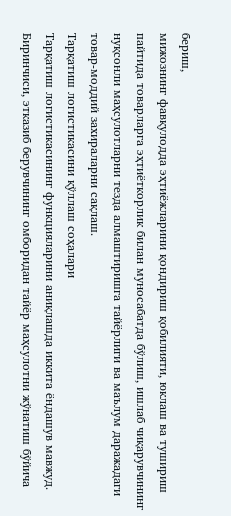бериш,
мижознинг фавқулодда эҳтиёжларини қондириш қобилияти, юклаш ва тушириш
пайтида товарларга эҳтиёткорлик билан муносабатда бўлиш, ишлаб чиқарувчининг
нуқсонли маҳсулотларни тезда алмаштиришга тайёрлиги ва маълум даражадаги
товар-моддий захираларни сақлаш.
Тарқатиш логистикасини қўллаш соҳалари
Тарқатиш логистикасининг функцияларини аниқлашда иккита ёндашув мавжуд.
Биринчиси, этказиб берувчининг омборидан тайёр маҳсулотни жўнатиш бўйича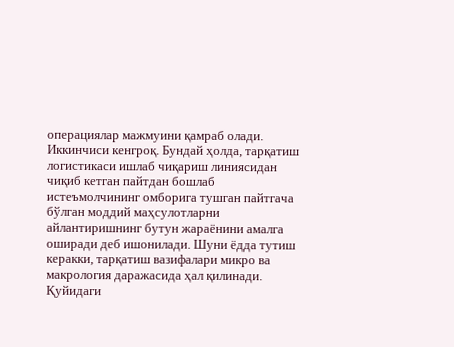операциялар мажмуини қамраб олади. Иккинчиси кенгроқ. Бундай ҳолда, тарқатиш
логистикаси ишлаб чиқариш линиясидан чиқиб кетган пайтдан бошлаб
истеъмолчининг омборига тушган пайтгача бўлган моддий маҳсулотларни
айлантиришнинг бутун жараёнини амалга оширади деб ишонилади. Шуни ёдда тутиш
керакки, тарқатиш вазифалари микро ва макрология даражасида ҳал қилинади.
Қуйидаги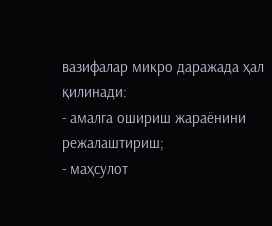вазифалар микро даражада ҳал қилинади:
- амалга ошириш жараёнини режалаштириш;
- маҳсулот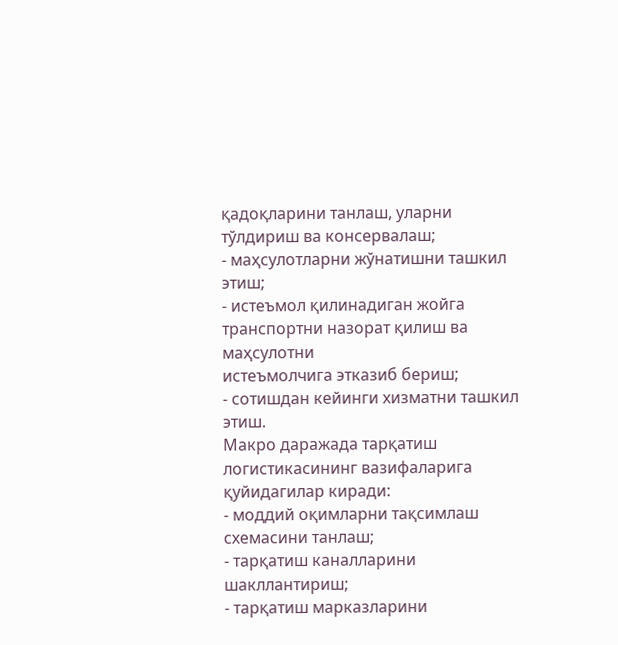қадоқларини танлаш, уларни тўлдириш ва консервалаш;
- маҳсулотларни жўнатишни ташкил этиш;
- истеъмол қилинадиган жойга транспортни назорат қилиш ва маҳсулотни
истеъмолчига этказиб бериш;
- сотишдан кейинги хизматни ташкил этиш.
Макро даражада тарқатиш логистикасининг вазифаларига қуйидагилар киради:
- моддий оқимларни тақсимлаш схемасини танлаш;
- тарқатиш каналларини шакллантириш;
- тарқатиш марказларини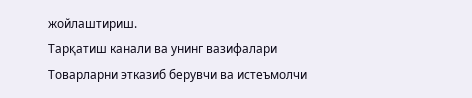жойлаштириш.
Тарқатиш канали ва унинг вазифалари
Товарларни этказиб берувчи ва истеъмолчи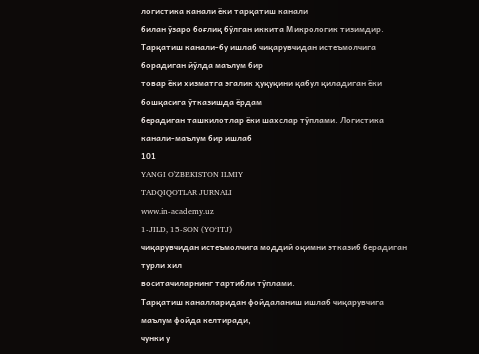логистика канали ёки тарқатиш канали
билан ўзаро боғлиқ бўлган иккита Микрологик тизимдир.
Тарқатиш канали-бу ишлаб чиқарувчидан истеъмолчига борадиган йўлда маълум бир
товар ёки хизматга эгалик ҳуқуқини қабул қиладиган ёки бошқасига ўтказишда ёрдам
берадиган ташкилотлар ёки шахслар тўплами. Логистика канали-маълум бир ишлаб
101
YANGI O'ZBEKISTON ILMIY
TADQIQOTLAR JURNALI
www.in-academy.uz
1-JILD, 15-SON (YOʻITJ)
чиқарувчидан истеъмолчига моддий оқимни этказиб берадиган турли хил
воситачиларнинг тартибли тўплами.
Тарқатиш каналларидан фойдаланиш ишлаб чиқарувчига маълум фойда келтиради,
чунки у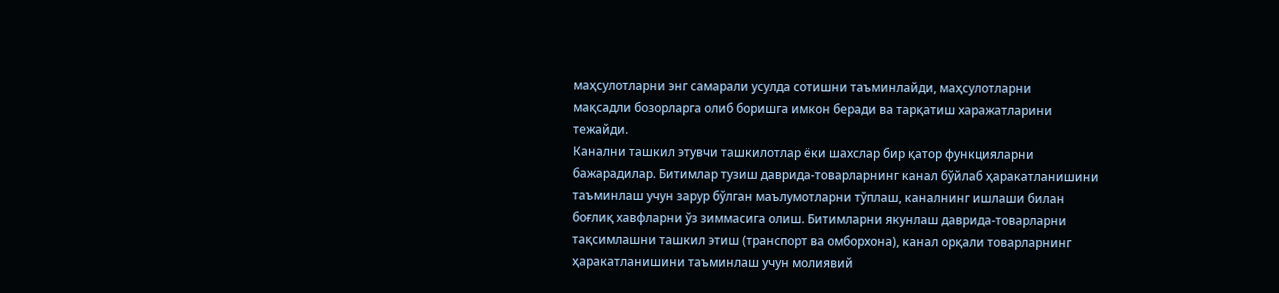маҳсулотларни энг самарали усулда сотишни таъминлайди, маҳсулотларни
мақсадли бозорларга олиб боришга имкон беради ва тарқатиш харажатларини
тежайди.
Канални ташкил этувчи ташкилотлар ёки шахслар бир қатор функцияларни
бажарадилар. Битимлар тузиш даврида-товарларнинг канал бўйлаб ҳаракатланишини
таъминлаш учун зарур бўлган маълумотларни тўплаш, каналнинг ишлаши билан
боғлиқ хавфларни ўз зиммасига олиш. Битимларни якунлаш даврида-товарларни
тақсимлашни ташкил этиш (транспорт ва омборхона), канал орқали товарларнинг
ҳаракатланишини таъминлаш учун молиявий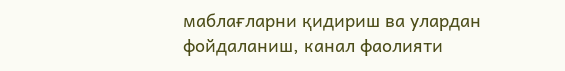маблағларни қидириш ва улардан
фойдаланиш, канал фаолияти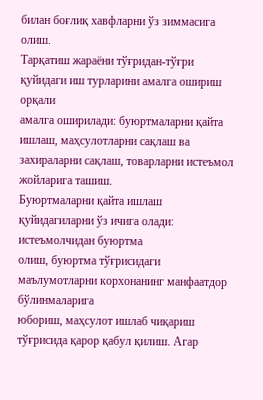билан боғлиқ хавфларни ўз зиммасига олиш.
Тарқатиш жараёни тўғридан-тўғри қуйидаги иш турларини амалга ошириш орқали
амалга оширилади: буюртмаларни қайта ишлаш, маҳсулотларни сақлаш ва
захираларни сақлаш, товарларни истеъмол жойларига ташиш.
Буюртмаларни қайта ишлаш қуйидагиларни ўз ичига олади: истеъмолчидан буюртма
олиш, буюртма тўғрисидаги маълумотларни корхонанинг манфаатдор бўлинмаларига
юбориш, маҳсулот ишлаб чиқариш тўғрисида қарор қабул қилиш. Агар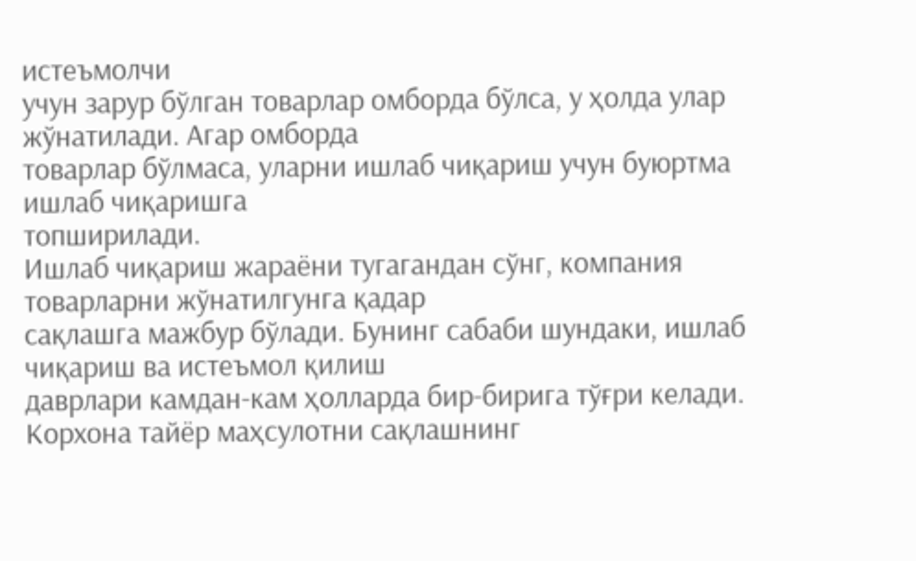истеъмолчи
учун зарур бўлган товарлар омборда бўлса, у ҳолда улар жўнатилади. Агар омборда
товарлар бўлмаса, уларни ишлаб чиқариш учун буюртма ишлаб чиқаришга
топширилади.
Ишлаб чиқариш жараёни тугагандан сўнг, компания товарларни жўнатилгунга қадар
сақлашга мажбур бўлади. Бунинг сабаби шундаки, ишлаб чиқариш ва истеъмол қилиш
даврлари камдан-кам ҳолларда бир-бирига тўғри келади.
Корхона тайёр маҳсулотни сақлашнинг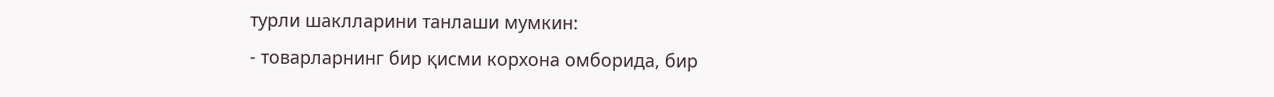турли шаклларини танлаши мумкин:
- товарларнинг бир қисми корхона омборида, бир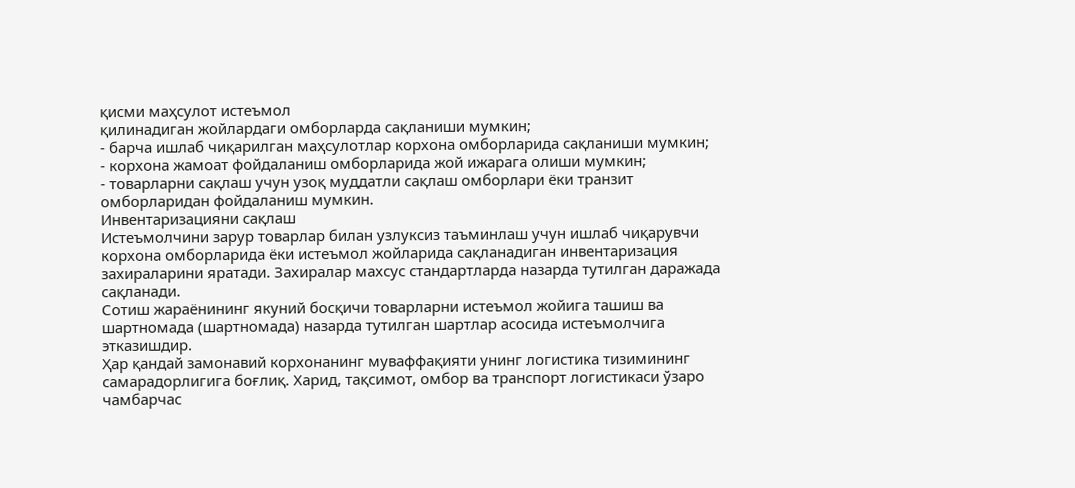қисми маҳсулот истеъмол
қилинадиган жойлардаги омборларда сақланиши мумкин;
- барча ишлаб чиқарилган маҳсулотлар корхона омборларида сақланиши мумкин;
- корхона жамоат фойдаланиш омборларида жой ижарага олиши мумкин;
- товарларни сақлаш учун узоқ муддатли сақлаш омборлари ёки транзит
омборларидан фойдаланиш мумкин.
Инвентаризацияни сақлаш
Истеъмолчини зарур товарлар билан узлуксиз таъминлаш учун ишлаб чиқарувчи
корхона омборларида ёки истеъмол жойларида сақланадиган инвентаризация
захираларини яратади. Захиралар махсус стандартларда назарда тутилган даражада
сақланади.
Сотиш жараёнининг якуний босқичи товарларни истеъмол жойига ташиш ва
шартномада (шартномада) назарда тутилган шартлар асосида истеъмолчига
этказишдир.
Ҳар қандай замонавий корхонанинг муваффақияти унинг логистика тизимининг
самарадорлигига боғлиқ. Харид, тақсимот, омбор ва транспорт логистикаси ўзаро
чамбарчас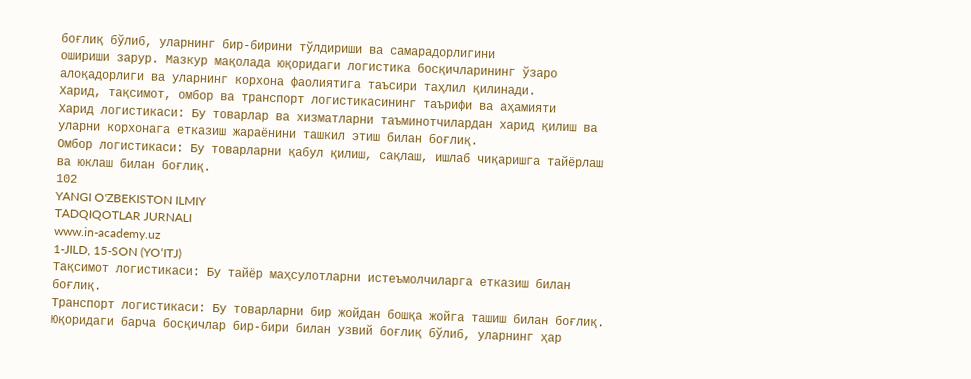боғлиқ бўлиб, уларнинг бир-бирини тўлдириши ва самарадорлигини
ошириши зарур. Мазкур мақолада юқоридаги логистика босқичларининг ўзаро
алоқадорлиги ва уларнинг корхона фаолиятига таъсири таҳлил қилинади.
Харид, тақсимот, омбор ва транспорт логистикасининг таърифи ва аҳамияти
Харид логистикаси: Бу товарлар ва хизматларни таъминотчилардан харид қилиш ва
уларни корхонага етказиш жараёнини ташкил этиш билан боғлиқ.
Омбор логистикаси: Бу товарларни қабул қилиш, сақлаш, ишлаб чиқаришга тайёрлаш
ва юклаш билан боғлиқ.
102
YANGI O'ZBEKISTON ILMIY
TADQIQOTLAR JURNALI
www.in-academy.uz
1-JILD, 15-SON (YOʻITJ)
Тақсимот логистикаси: Бу тайёр маҳсулотларни истеъмолчиларга етказиш билан
боғлиқ.
Транспорт логистикаси: Бу товарларни бир жойдан бошқа жойга ташиш билан боғлиқ.
Юқоридаги барча босқичлар бир-бири билан узвий боғлиқ бўлиб, уларнинг ҳар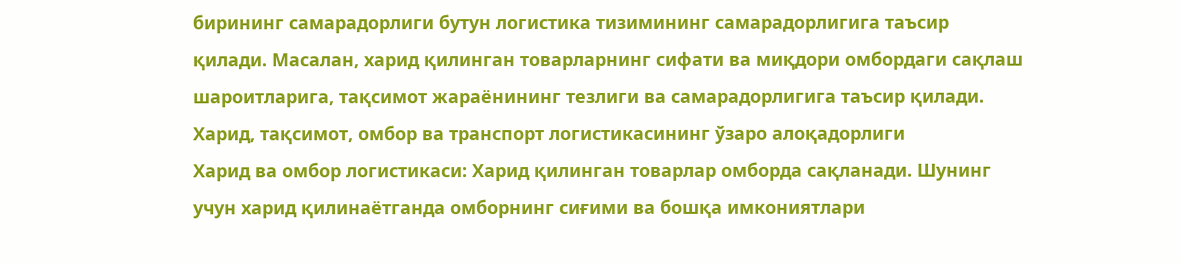бирининг самарадорлиги бутун логистика тизимининг самарадорлигига таъсир
қилади. Масалан, харид қилинган товарларнинг сифати ва миқдори омбордаги сақлаш
шароитларига, тақсимот жараёнининг тезлиги ва самарадорлигига таъсир қилади.
Харид, тақсимот, омбор ва транспорт логистикасининг ўзаро алоқадорлиги
Харид ва омбор логистикаси: Харид қилинган товарлар омборда сақланади. Шунинг
учун харид қилинаётганда омборнинг сиғими ва бошқа имкониятлари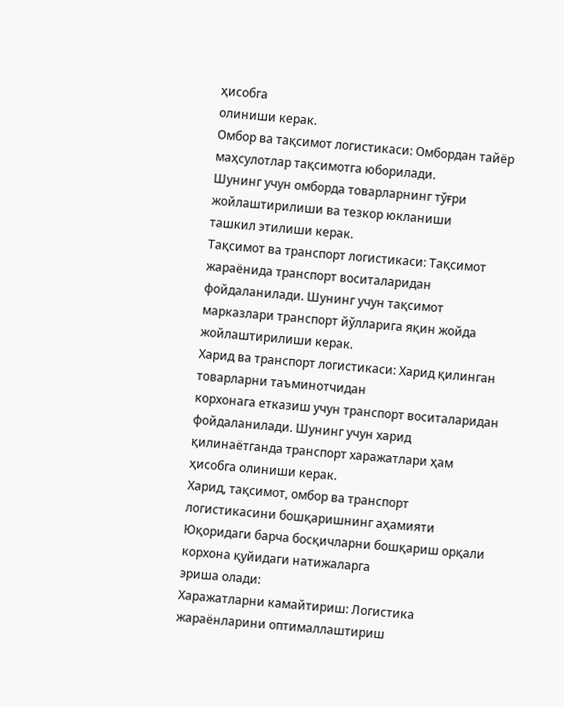ҳисобга
олиниши керак.
Омбор ва тақсимот логистикаси: Омбордан тайёр маҳсулотлар тақсимотга юборилади.
Шунинг учун омборда товарларнинг тўғри жойлаштирилиши ва тезкор юкланиши
ташкил этилиши керак.
Тақсимот ва транспорт логистикаси: Тақсимот жараёнида транспорт воситаларидан
фойдаланилади. Шунинг учун тақсимот марказлари транспорт йўлларига яқин жойда
жойлаштирилиши керак.
Харид ва транспорт логистикаси: Харид қилинган товарларни таъминотчидан
корхонага етказиш учун транспорт воситаларидан фойдаланилади. Шунинг учун харид
қилинаётганда транспорт харажатлари ҳам ҳисобга олиниши керак.
Харид, тақсимот, омбор ва транспорт логистикасини бошқаришнинг аҳамияти
Юқоридаги барча босқичларни бошқариш орқали корхона қуйидаги натижаларга
эриша олади:
Харажатларни камайтириш: Логистика жараёнларини оптималлаштириш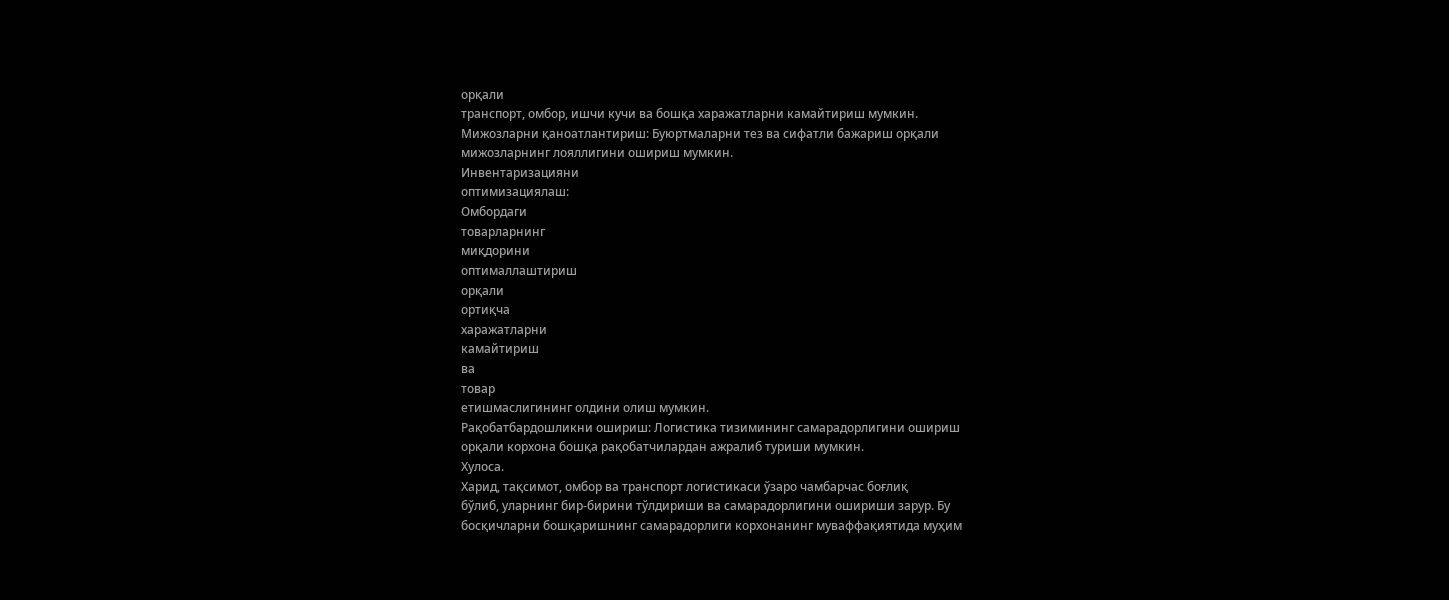орқали
транспорт, омбор, ишчи кучи ва бошқа харажатларни камайтириш мумкин.
Мижозларни қаноатлантириш: Буюртмаларни тез ва сифатли бажариш орқали
мижозларнинг лояллигини ошириш мумкин.
Инвентаризацияни
оптимизациялаш:
Омбордаги
товарларнинг
миқдорини
оптималлаштириш
орқали
ортиқча
харажатларни
камайтириш
ва
товар
етишмаслигининг олдини олиш мумкин.
Рақобатбардошликни ошириш: Логистика тизимининг самарадорлигини ошириш
орқали корхона бошқа рақобатчилардан ажралиб туриши мумкин.
Хулоса.
Харид, тақсимот, омбор ва транспорт логистикаси ўзаро чамбарчас боғлиқ
бўлиб, уларнинг бир-бирини тўлдириши ва самарадорлигини ошириши зарур. Бу
босқичларни бошқаришнинг самарадорлиги корхонанинг муваффақиятида муҳим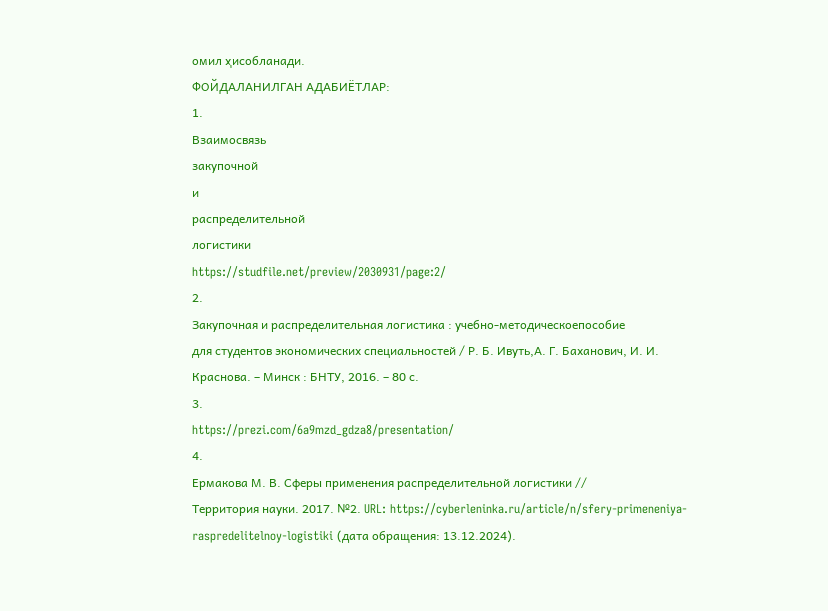омил ҳисобланади.
ФОЙДАЛАНИЛГАН АДАБИЁТЛАР:
1.
Взаимосвязь
закупочной
и
распределительной
логистики
https://studfile.net/preview/2030931/page:2/
2.
Закупочная и распределительная логистика : учебно-методическоепособие
для студентов экономических специальностей / Р. Б. Ивуть,А. Г. Баханович, И. И.
Краснова. – Минск : БНТУ, 2016. – 80 с.
3.
https://prezi.com/6a9mzd_gdza8/presentation/
4.
Ермакова М. В. Сферы применения распределительной логистики //
Территория науки. 2017. №2. URL: https://cyberleninka.ru/article/n/sfery-primeneniya-
raspredelitelnoy-logistiki (дата обращения: 13.12.2024).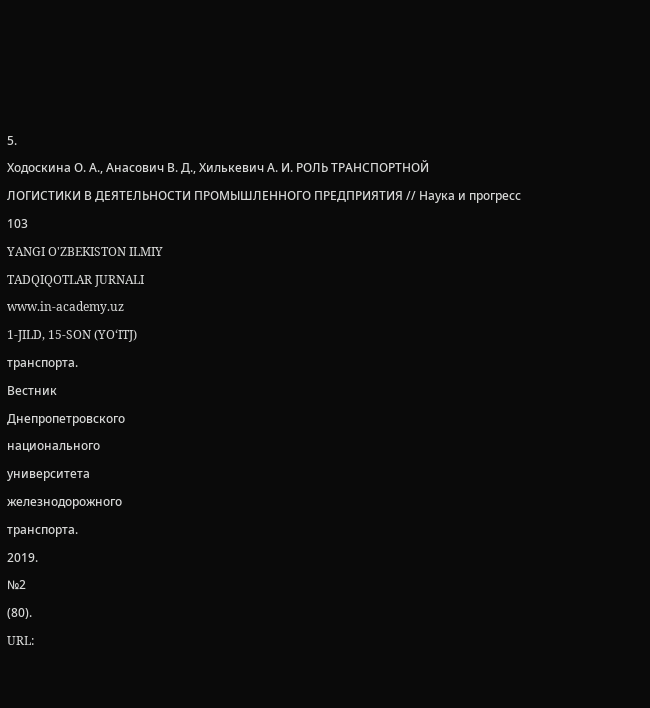5.
Ходоскина О. А., Анасович В. Д., Хилькевич А. И. РОЛЬ ТРАНСПОРТНОЙ
ЛОГИСТИКИ В ДЕЯТЕЛЬНОСТИ ПРОМЫШЛЕННОГО ПРЕДПРИЯТИЯ // Наука и прогресс
103
YANGI O'ZBEKISTON ILMIY
TADQIQOTLAR JURNALI
www.in-academy.uz
1-JILD, 15-SON (YOʻITJ)
транспорта.
Вестник
Днепропетровского
национального
университета
железнодорожного
транспорта.
2019.
№2
(80).
URL: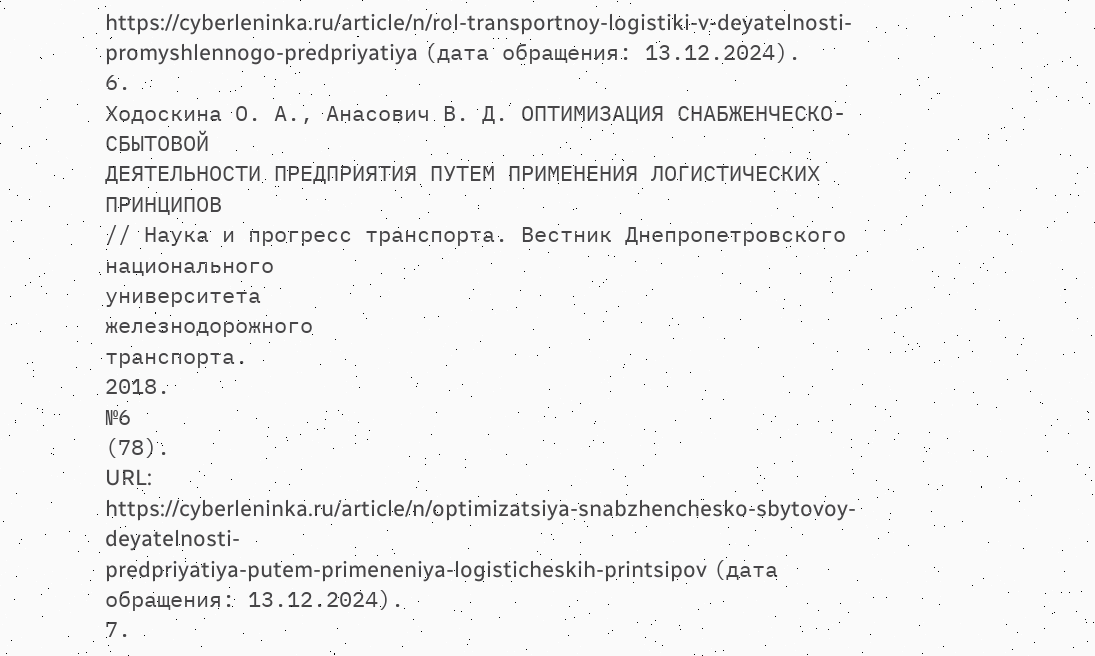https://cyberleninka.ru/article/n/rol-transportnoy-logistiki-v-deyatelnosti-
promyshlennogo-predpriyatiya (дата обращения: 13.12.2024).
6.
Ходоскина О. А., Анасович В. Д. ОПТИМИЗАЦИЯ СНАБЖЕНЧЕСКО-СБЫТОВОЙ
ДЕЯТЕЛЬНОСТИ ПРЕДПРИЯТИЯ ПУТЕМ ПРИМЕНЕНИЯ ЛОГИСТИЧЕСКИХ ПРИНЦИПОВ
// Наука и прогресс транспорта. Вестник Днепропетровского национального
университета
железнодорожного
транспорта.
2018.
№6
(78).
URL:
https://cyberleninka.ru/article/n/optimizatsiya-snabzhenchesko-sbytovoy-deyatelnosti-
predpriyatiya-putem-primeneniya-logisticheskih-printsipov (дата обращения: 13.12.2024).
7.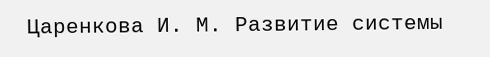Царенкова И. М. Развитие системы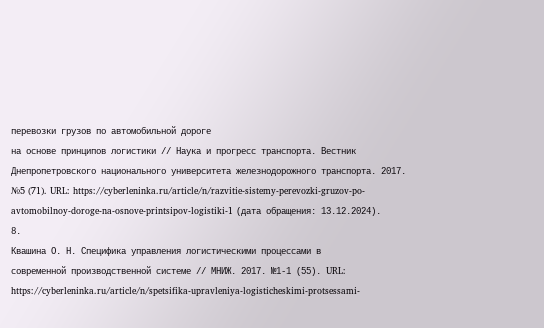перевозки грузов по автомобильной дороге
на основе принципов логистики // Наука и прогресс транспорта. Вестник
Днепропетровского национального университета железнодорожного транспорта. 2017.
№5 (71). URL: https://cyberleninka.ru/article/n/razvitie-sistemy-perevozki-gruzov-po-
avtomobilnoy-doroge-na-osnove-printsipov-logistiki-1 (дата обращения: 13.12.2024).
8.
Квашина О. Н. Специфика управления логистическими процессами в
современной производственной системе // МНИЖ. 2017. №1-1 (55). URL:
https://cyberleninka.ru/article/n/spetsifika-upravleniya-logisticheskimi-protsessami-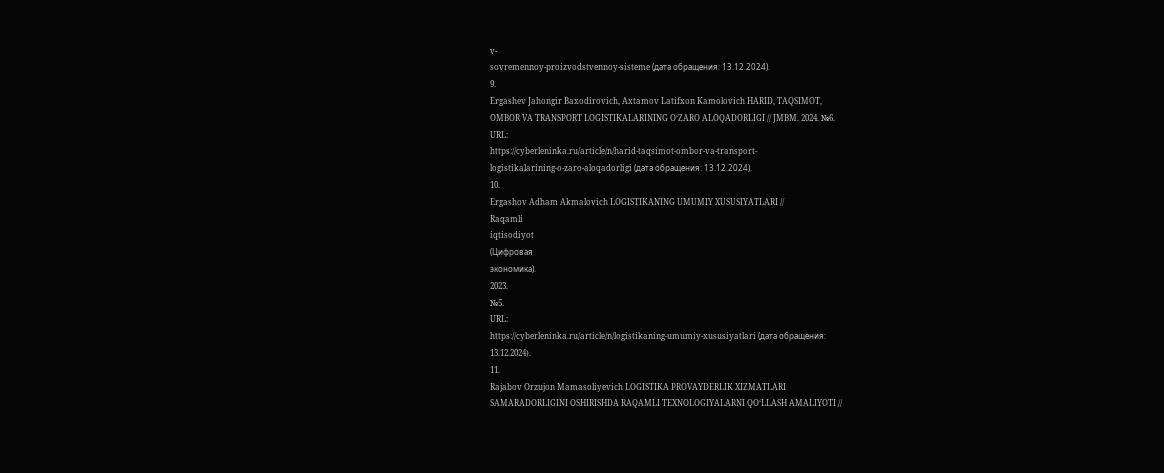v-
sovremennoy-proizvodstvennoy-sisteme (дата обращения: 13.12.2024).
9.
Ergashev Jahongir Baxodirovich, Axtamov Latifxon Kamolovich HARID, TAQSIMOT,
OMBOR VA TRANSPORT LOGISTIKALARINING OʻZARO ALOQADORLIGI // JMBM. 2024. №6.
URL:
https://cyberleninka.ru/article/n/harid-taqsimot-ombor-va-transport-
logistikalarining-o-zaro-aloqadorligi (дата обращения: 13.12.2024).
10.
Ergashov Adham Akmalovich LOGISTIKANING UMUMIY XUSUSIYATLARI //
Raqamli
iqtisodiyot
(Цифровая
экономика).
2023.
№5.
URL:
https://cyberleninka.ru/article/n/logistikaning-umumiy-xususiyatlari (дата обращения:
13.12.2024).
11.
Rajabov Orzujon Mamasoliyevich LOGISTIKA PROVAYDERLIK XIZMATLARI
SAMARADORLIGINI OSHIRISHDA RAQAMLI TEXNOLOGIYALARNI QO‘LLASH AMALIYOTI //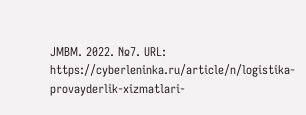JMBM. 2022. №7. URL: https://cyberleninka.ru/article/n/logistika-provayderlik-xizmatlari-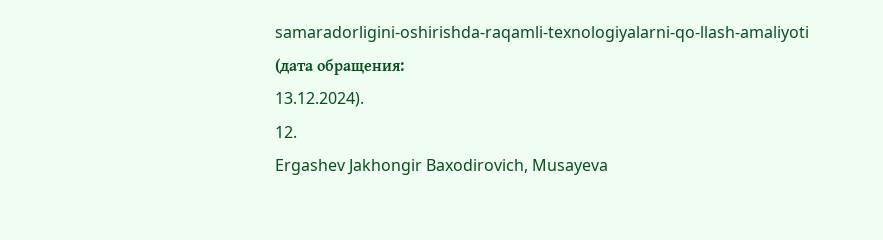samaradorligini-oshirishda-raqamli-texnologiyalarni-qo-llash-amaliyoti (дата обращения:
13.12.2024).
12.
Ergashev Jakhongir Baxodirovich, Musayeva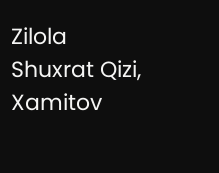Zilola Shuxrat Qizi, Xamitov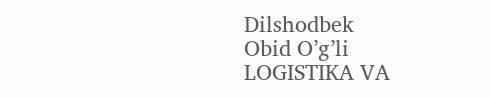Dilshodbek
Obid O’g’li LOGISTIKA VA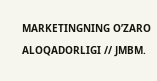MARKETINGNING O’ZARO ALOQADORLIGI // JMBM.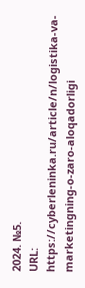2024. №5.
URL: https://cyberleninka.ru/article/n/logistika-va-marketingning-o-zaro-aloqadorligi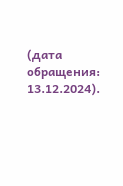(дата
обращения: 13.12.2024).